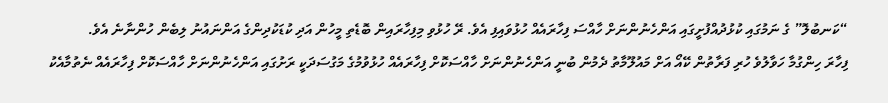“ކަނބުލޮ” ގެ ނަމުގައި ކުޅުދުއްފުށީގައި އަންހެނުންނަށް ހާއްސަ ފިހާރައެއް ހުޅުވައިފި އެވެ. ރޭ ހުޅުވި މިފިހާރައިން ބޮޑެތި މީހުން އަދި ކުޑަކުދިންގެ އަންނައުނު ލިބެން ހުންނާނެ އެވެ.
ފިހާރަ ހިންގުމާ ހަވާލުވެ ހުރި ފަރާތުން ކޭއޯ އަށް މައުލޫމާތު ދެމުން ބުނީ އަންހެނުންނަށް ހާއްސަކޮށް ފިހާރައެއް ހުޅުވުމުގެ މަގުސަދަކީ ރަށުގައި އަންހެނުންނަށް ހާއްސަކޮށް ފިހާރައެއް ނެތުމާއެކު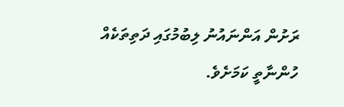ރަށުން އަންނައުނު ލިބުމުގައި ދަތިތަކެއް ހުންނާތީ ކަމަށެވެ.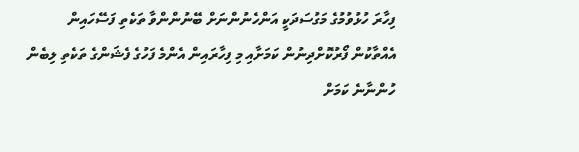ފިހާރަ ހުޅުވުމުގެ މަގުސަދަކީ އަންހެނުންނަށް ބޭނުންންވާ ތަކެތި ފަސޭހައިން އެއްތާކުން ފޯރުކޮށްދިނުން ކަމަށާއި މި ފިހާރައިން އެންމެ ފަހުގެ ފެޝަންގެ ތަކެތި ލިބެން ހުންނާނެ ކަމަށް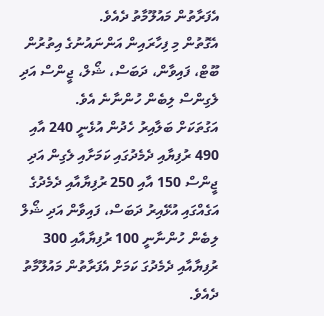އެފަރާތުން މައުލޫމާތު ދެއެވެ.
އެގޮތުން މި ފިހާރައިން އަންނައުނުގެ އިތުރުން ބޫޓް، ފައިވާން، ދަބަސް، ޝޯލް، ޖީންސް އަދި ލެގިންސް ލިބެން ހުންނާނެ އެވެ.
އަގުތަކަށް ބަލާއިރު ހެދުން އުޅެނީ 240 އާއި 490 ރުފިޔާއި ދެމެދުގައި ކަމަށާއި ލެގިން އަދި ޖީންސް 150 އާއި 250 ރުފިޔާއާއި ދެމެދުގެ އަގެއްގައި އުޅޭއިރު ދަބަސް، ފައިވާން އަދި ޝޯލް ލިބެން ހުންނާނީ 100 ރުފިޔާއާއި 300 ރުފިޔާއާއި ދެމެދުގަ ކަމަށް އެފަރާތުން މައުލޫމާތު ދެއެވެ.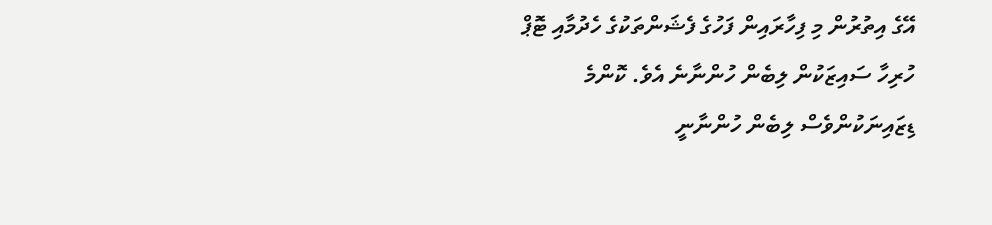އޭގެ އިތުރުން މި ފިހާރައިން ފަހުގެ ފެޝަންތަކުގެ ހެދުމާއި ޓޮޕް ހުރިހާ ސައިޒަކުން ލިބެން ހުންނާނެ އެވެ. ކޮންމެ ޑިޒައިނަކުންވެސް ލިބެން ހުންނާނީ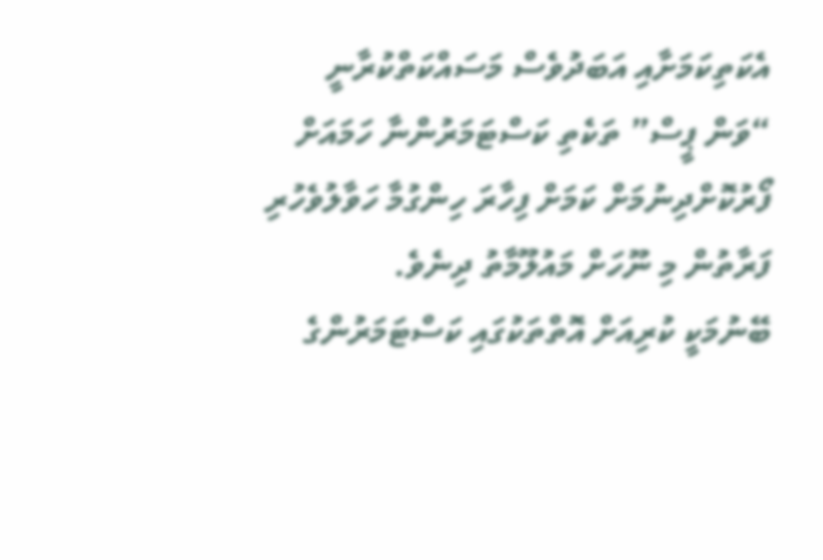އެކަތިކަމަށާއި އަބަދުވެސް މަސައްކަތްކުރާނީ “ވަން ޕީސް” ތަކެތި ކަސްޓަމަރުންނާ ހަމައަށް ފޯރުކޮށްދިނުމަށް ކަމަށް ފިހާރަ ހިންގުމާ ހަވާލުވެހުރި ފަރާތުން މި ނޫހަށް މައުލޫމާތު ދިނެވެ.
ބޭނުމަކީ ކުރިއަށް އޮތްތަކުގައި ކަސްޓަމަރުންގެ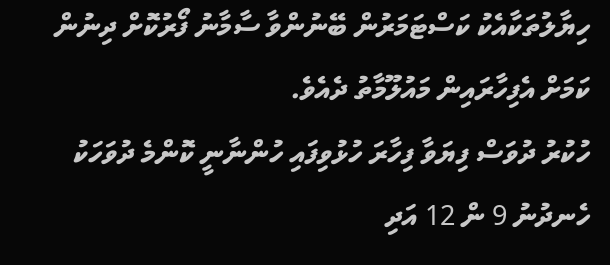ހިޔާލުތަކާއެކު ކަސްޓަމަރުން ބޭނުންވާ ސާމާނު ފޯރުކޮށް ދިނުން ކަމަށް އެފިހާރައިން މައުލޫމާތު ދެއެވެ.
ހުކުރު ދުވަސް ފިޔަވާ ފިހާރަ ހުޅުވިފައި ހުންނާނީ ކޮންމެ ދުވަހަކު ހެނދުނު 9 ން 12 އަދި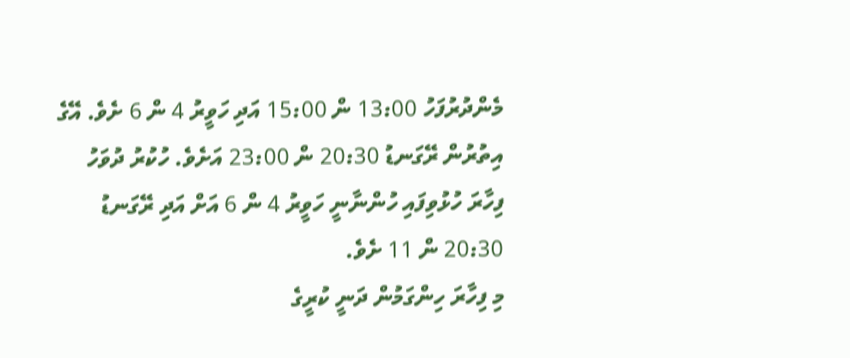މެންދުރުފަހު 13:00 ން 15:00 އަދި ހަވީރު 4 ން 6 ށެވެ. އޭގެ އިތުރުން ރޭގަނޑު 20:30 ން 23:00 އަށެވެ. ހުކުރު ދުވަހު ފިހާރަ ހުޅުވިފައި ހުންނާނީ ހަވީރު 4 ން 6 އަށް އަދި ރޭގަނޑު 20:30 ން 11 ށެވެ.
މި ފިހާރަ ހިންގަމުން ދަނީ ކުރީގެ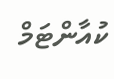ކުއާންޓަމް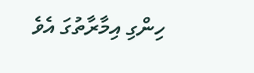ހިންގި އިމާރާތުގަ އެވެ